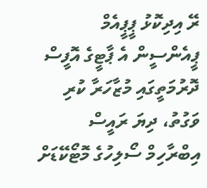ރޭ އިދިކޮޅު ޕީޕީއެމް ޕީއެންސީން އެ ޕާޓީގެ އޮފީސް ދޮރުމަތީގައި މުޒާހަރާ ކުރި ވަގުތު، ދިޔަ ރައީސް އިބްރާހިމް ސޯލިހުގެ މޮޓޯކޭޑަށް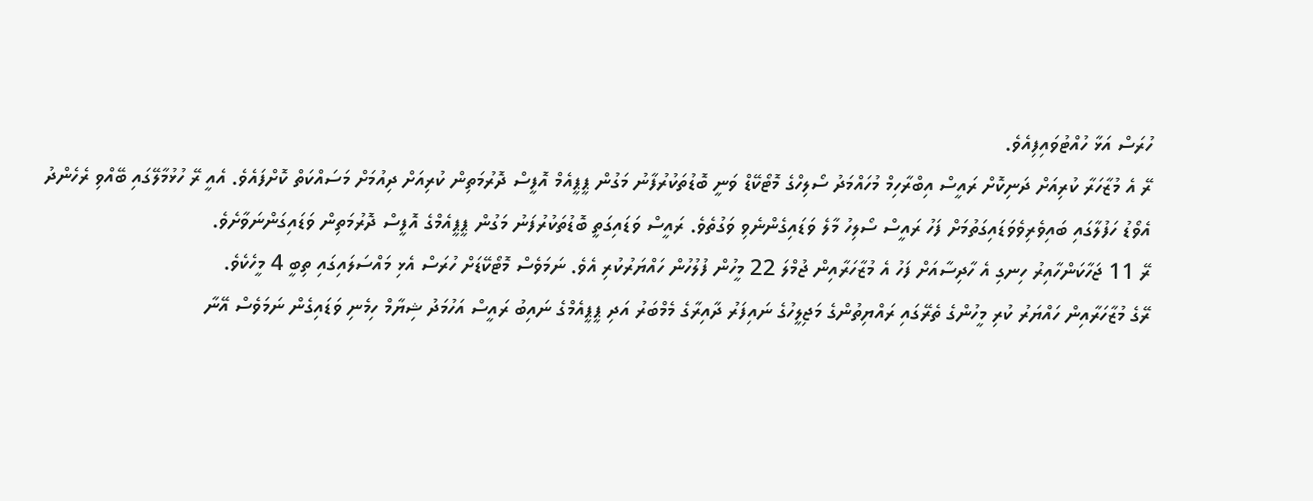ހުރަސް އަޅާ ހުއްޓުވައިފިއެވެ.
ރޭ އެ މުޒާހަރާ ކުރިއަށް ދަނިކޮށް ރައީސް އިބްރާހިމް މުހައްމަދު ސޯލިހްގެ މޮޓޯކޭޑް ވަނީ ބޮޑުތަކުރުފާނު މަގުން ޕީޕީއެމް އޮފީސް ދޮރުމަތިން ކުރިއަށް ދިއުމަށް މަސައްކަތް ކޮށްފައެވެ. އެއީ ރޭ ހުޅުމާލޭގައި ބޭއްވި ރެހެންދު އެވޯޑު ހަފުލާގައި ބައިވެރިވެވަޑައިގަތުމަށް ފަހު ރައީސް ސޯލިހު މާލެ ވަޑައިގެންނެވި ވަގުތެވެ. ރައީސް ވަޑައިގަތީ ބޮޑުތަކުރުފަނު މަގުން ޕީޕީއެމްގެ އޮފީސް ދޮރުމަތިން ވަޑައިގަންނަވާށެވެ.
ރޭ 11 ޖަހާކަންހާއިރު ހިނގި އެ ހާދިސާއަށް ފަހު އެ މުޒާހަރާއިން ޖުމްލަ 22 މީހުން ފުލުހުން ހައްޔަރުކުރި އެވެ. ނަމަވެސް މޮޓޯކޭޑަށް ހުރަސް އެޅި މައްސަލައިގައި ތިބީ 4 މީހެކެވެ.
ރޭގެ މުޒާހަރާއިން ހައްޔަރު ކުރި މީހުންގެ ތެރޭގައި ރައްޔިތުންގެ މަޖިލީހުގެ ނައިފަރު ދާއިރާގެ މެމްބަރު އަދި ޕީޕީއެމްގެ ނައިބު ރައީސް އަހުމަދު ޝިޔާމް ހިމެނި ވަޑައިގެން ނަމަވެސް އޭނާ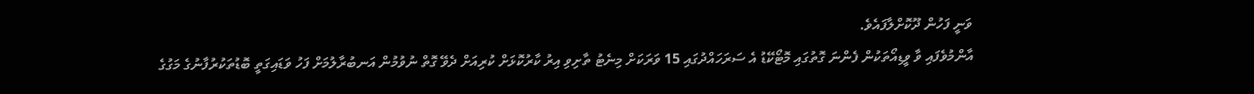ވަނީ ފަހުން ދޫކޮށްލާފައެވެ.
އާންމުވެފައި ވާ ވީޑިއޯތަކުން ފެންނަ ގޮތުގައި މޮޓޯކޭޑު އެ ސަރަހައްދުގައި 15 ވަރަކަށް މިނެޓު ތާށިވި އިރު ކާރުކޮޅަށް ކުރިއަށް ދެވޭ ގޮތް ނުވުމުން އަނބުރާލުމަށް ފަހު ވަޑައިގަތީ ބޮޑުތަކުރުފާނުގެ މަގުގެ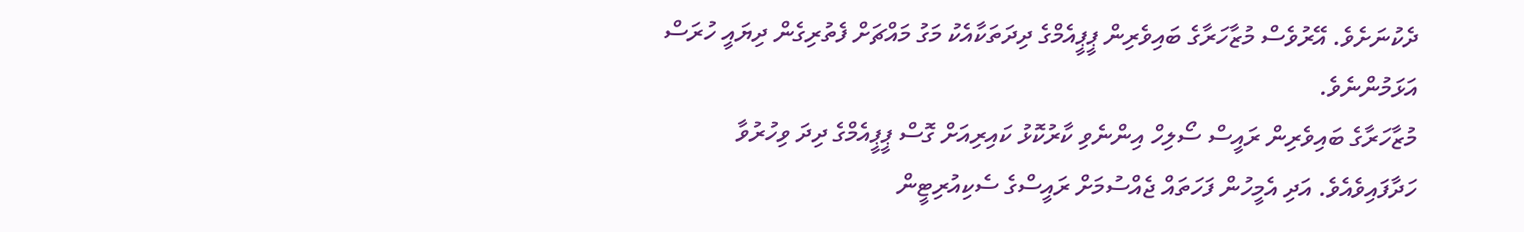ދެކުނަށެވެ. އޭރުވެސް މުޒާހަރާގެ ބައިވެރިން ޕީޕީއެމްގެ ދިދަތަކާއެކު މަގު މައްޗަށް ފެތުރިގެން ދިޔައީ ހުރަސް އަޅަމުންނެވެ.
މުޒާހަރާގެ ބައިވެރިން ރައީސް ސޯލިހް އިންނެވި ކާރުކޮޅު ކައިރިއަށް ގޮސް ޕީޕީއެމްގެ ދިދަ ވިހުރުވާ ހަދާފައިވެއެވެ. އަދި އެމީހުން ފަހަތައް ޖެއްސުމަށް ރައީސްގެ ސެކިއުރިޓީން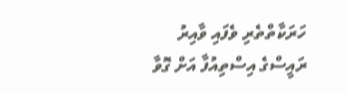ހަރަކާތްތެރި ވެފައި ވާއިރު ރައީސްގެ އިސްތިއުފާ އަށް ގޮވާ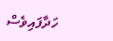ހަދާފައިވެސް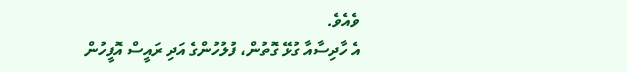ވެއެވެ.
އެ ހާދިސާއާ ގުޅޭ ގޮތުން، ފުލުހުންގެ އަދި ރައީސް އޮފީހުން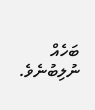ބަހެއް ނުލިބުނެވެ.